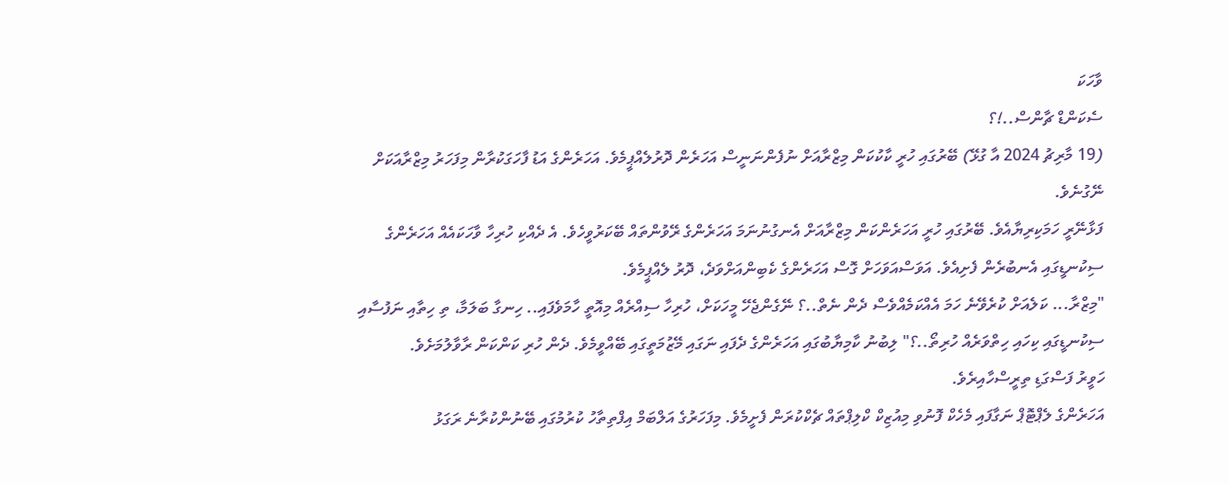ވާހަކަ
ސެކަންޑް ޗާންސް..!؟
(19 މާރިޗު 2024 އާ ގުޅޭ) ބޭރުގައި ހުރީ ކާކުކަން މިޒްރާއަށް ނުފެންނަނީސް އަހަރެން ދޮރުލެއްޕީމެވެ. އަހަރެންގެ އަޑު ފާހަގަކުރާން މިފަހަރު މިޒްރާއަކަށް ނޭގުނެވެ.
ފަޅާނޭރީ ހަމަކިރިޔާއެވެ. ބޭރުގައި ހުރީ އަހަރެންކަން މިޒްރާއަށް އެނގުނުނަމަ އަހަރެންގެ ރޭވުންތައް ބޭކަރުވީހެވެ. އެ ދެއްކި ހުރިހާ ވާހަކައެއް އަހަރެންގެ ސިކުނޑީގައި އެނބުރެން ފެށިއެވެ. އަވަސްއަވަހަށް ގޮސް އަހަރެންގެ ކެބިންއަށްވަދެ، ދޮރު ލެއްޕީމެވެ.
"މިޒްރާ... ކަލެއަށް ކުރެވޭނެ ހަމަ އެއްކަމެއްވެސް ދެން ނެތް..؟ ނޭގެންޖެހޭ މީހަކަށް، ހުރިހާ ސިއްރެއް މިއޮތީ ހާމަވެފައި.. ހިނގާ ބަލަމާ، ތި ހިތާއި ނަފުސާއި ސިކުނޑީގައި ކިހައި ހިތްވަރެއް ހުރިތޯ..؟" ލިބުނު ކާމިޔާބުގައި އަހަރެންގެ ދެފައި ނަގައި މޭޒުމަތީގައި ބޭއްވީމެވެ. ދެން ހުރި ކަންކަން ރާވާލުމަށެވެ.
ހަވީރު ފަސްގަޑި ތިރީސްހާއިރެވެ.
އަހަރެންގެ ލެޕްޓޮޕް ނަގާފައި މެހެކް ފޮނުވި މިއުޒިކް ކްލިޕްތައް ޗެކްކުރަން ފެށީމެވެ. މިފަހަރުގެ އަލްބަމް އިފްތިތާހު ކުރުމުގައި ބޭނުންކުރާނެ ރަގަޅު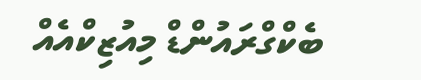ބެކްގްރައުންޑް މިއުޒިކްއެއް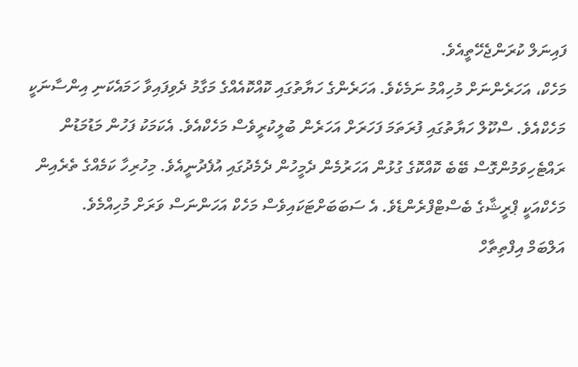ފައިނަލް ކުރަންޖެހޭތީއެވެ.
މަހެކް، އަހަރެންނަށް މުހިއްމު ނަމެކެވެ. އަހަރެންގެ ހަޔާތުގައި ކޮއްކޮއެއްގެ މަގާމު ދެވިފައިވާ ހަމައެކަނި އިންސާނަކީ މަހެކްއެވެ. ސްކޫލް ހަޔާތުގައި ފުރަތަމަ ފަހަރަށް އަހަރެން ބުލީކުރީވެސް މަހެކްއެވެ. އެކަމަކު ފަހުން މަޑުމަޑުން ރައްޓެހިވަމުންގޮސް ބޭބެ ކޮއްކޮގެ ގުޅުން އަހަރުމެން ދެމީހުން ދެމެދުގައި އުފެދުނީއެވެ. މިހުރިހާ ކަމެއްގެ ތެރެއިން މަހެކްއަކީ ޕްރީޝާގެ ބެސްޓްފްރެންޑެވެ. އެ ސަބަބަށްޓަކައިވެސް މަހެކް އަހަންނަސް ވަރަށް މުހިއްމެވެ.
އަލްބަމް އިފްތިތާހް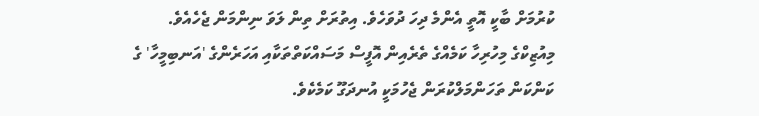ކުރުމަށް ބާކީ އޮތީ އެންމެ ދިހަ ދުވަހެވެ. އިތުރަށް ތިން ލަވަ ނިންމަން ޖެހެއެވެ. މިއުޒިކްގެ މިހުރިހާ ކަމެއްގެ ތެރެއިން އޮފީސް މަސައްކަތްތަކާއި އަހަރެންގެ 'އަނބިމީހާ' ގެ ކަންކަން ތަހަންމަލްކުރަން ޖެހުމަކީ އުނދަގޫ ކަމެކެވެ.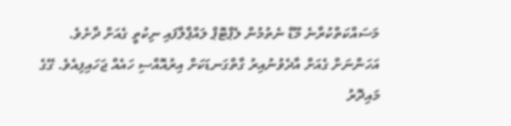މަސައްކަތްކުރާނެ މޫޑް ނެތުމުން ލެޕްޓޮޕް ލައްޕާލާފައި ނިކުތީ ގެއަށް ދާށެވެ.
އަހަންނަށް ގެއަށް އާދެވުނުއިރު ގާތްގަނޑަކަށް އިރުއޮއްސި ހައެއް ޖަހައިފިއެވެ. ގޭގެ  މައިދޮރު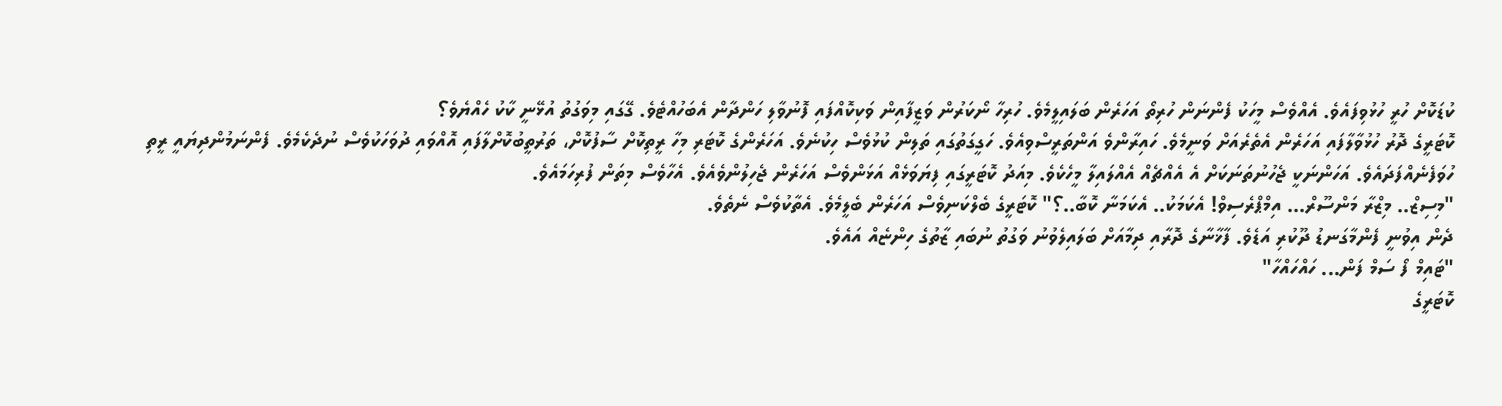ކުޑަކޮށް ހުރީ ހުޅުވިފައެވެ. އެއްވެސް މީހަކު ފެންނަން ހުރިތޯ އަހަރެން ބަލައިލީމެވެ. ހުރިހާ ނޯކަރުން ވަޒީފާއިން ވަކިކޮއްފައި ފޮނުވާލި ހަންދާން އެބަހުއްޓެވެ. ގޭގައި މިވަގުތު އުޅޭނީ ކާކު ހެއްޔެވެ؟
ކޮޓަރީގެ ދޮރު ހުޅުވާލާފައި އަހަރެން އެތެރެއަށް ވަނީމެވެ. ހައިރާންވެ އަންތަރީސްވިއެވެ. ހަގީގަތުގައި ތަލިން ކުޅުވެސް ހިކުނެވެ. އަހަރެންގެ ކޮޓަރި މިހާ ރީތިކޮށް ސާފުކޮށް، ތަރުތީބުކޮށްލާފައި އޮއްވައި ދުވަހަކުވެސް ނުދެކެމެވެ. ފެންނަމުންދިޔައީ ރީތި ހުވަފެނެއްފަދައެވެ. އަހަންނަކީ ޖެހުނުތަނަކަށް އެ އެއްޗެއް އެއްލައިލާ މީހެކެވެ. މިއަދު ކޮޓަރީގައި ފިޔަވަޅެއް އަޅަންވެސް އަހަރެން ޖެހިލުންވެއެވެ. އެހާވެސް މިތަން ފުރިހަމައެވެ.
"މިސިޒް.. މިޒްރާ މަންސޫރް... އިމްޕްރެސިވް! އެކަމަކު.. އެކަމަނާ ކޮބާ..؟" ކޮޓަރީގެ ބެލްކަނިވެސް އަހަރެން ބެލީމެވެ. އެތާކުވެސް ނެތެވެ.
ދެން އިވުނީ ފެންމާގަނޑު ދޫކުރި އަޑެވެ. ފާޚާނާގެ ދޮރާއި ދިމާއަށް ބަލައިލެވުނު ވަގުތު ނުބައި ޒާތުގެ ހިންޏެއް އައެވެ.
"ޓައިމް ފޯ ސަމް ފަން... ހައްހައްހާ"
ކޮޓަރީގެ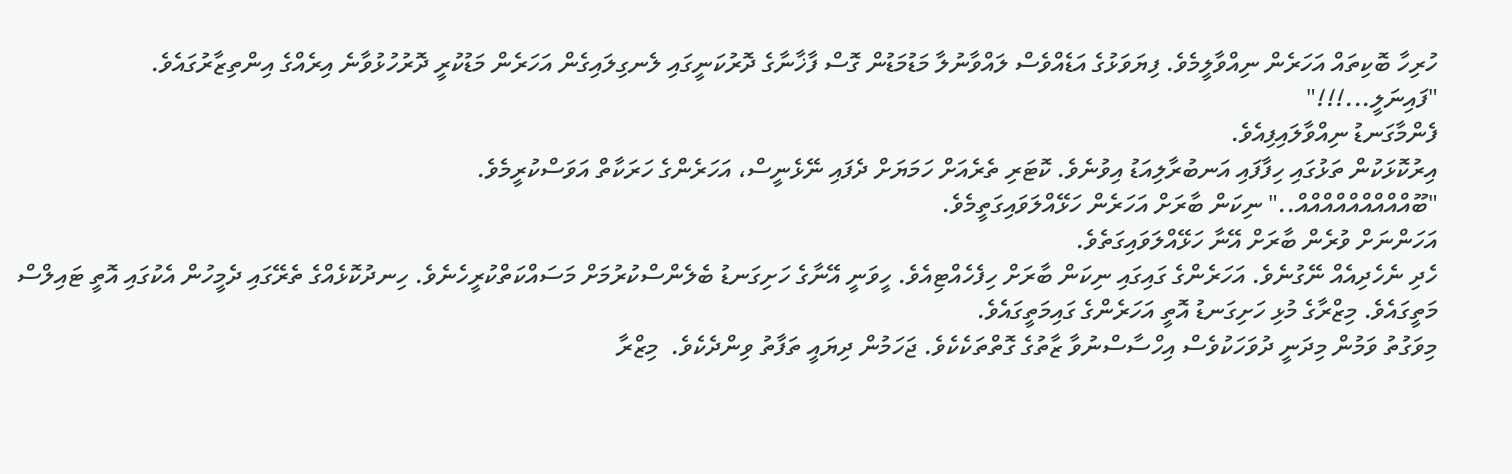ހުރިހާ ބޮކިތައް އަހަރެން ނިއްވާލީމެވެ. ފިޔަވަޅުގެ އަޑެއްވެސް ލައްވާނުލާ މަޑުމަޑުން ގޮސް ފާޚާނާގެ ދޮރުކަނީގައި ލެނގިލައިގެން އަހަރެން މަޑުކުރީ ދޮރުހުޅުވާނެ އިރެއްގެ އިންތިޒާރުގައެވެ.
"ފައިނަލީ...!!!"
ފެންމާގަނޑު ނިއްވާލައިފިއެވެ.
އިރުކޮޅަކުން ތަޅުގައި ހިފާފައި އަނބުރާލިއަޑު އިވުނެވެ. ކޮޓަރި ތެރެއަށް ހަމަޔަށް ދެފައި ނޭޅެނީސް، އަހަރެންގެ ހަރަކާތް އަވަސްކުރީމެވެ.
"ބޫއްއްއްއްއްއްއްއްއް.." ނިކަން ބާރަށް އަހަރެން ހަޅޭއްލަވައިގަތީމެވެ.
އަހަންނަށް ވުރެން ބާރަށް އޭނާ ހަޅޭއްލަވައިގަތެވެ.
ހެދި ނެހެދިއެއް ނޭގުނެވެ. އަހަރެންގެ ގައިގައި ނިކަން ބާރަށް ހިފެހެއްޓިއެވެ. ހީވަނީ އޭނާގެ ހަށިގަނޑު ބެލެންސްކުރުމަށް މަސައްކަތްކުރީހެނެވެ. ހިނދުކޮޅެއްގެ ތެރޭގައި ދެމީހުން އެކުގައި އޮތީ ޓައިލްސް މަތީގައެވެ. މިޒްރާގެ މުޅި ހަށިގަނޑު އޮތީ އަހަރެންގެ ގައިމަތީގައެވެ.
މިވަގުތު ވަމުން މިދަނީ ދުވަހަކުވެސް އިހްސާސްނުވާ ޒާތުގެ ގޮތްތަކެކެވެ. ޖަހަމުން ދިޔައީ ތަފާތު ވިންދެކެވެ.  މިޒްރާ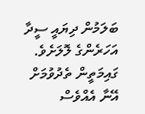ބަލަމުން ދިޔައީ ސީދާ އަހަރެންގެ ލޮލަށެވެ. ގައިމަތީން ތެދުވުމަށް އޭނާ އެއްވެސް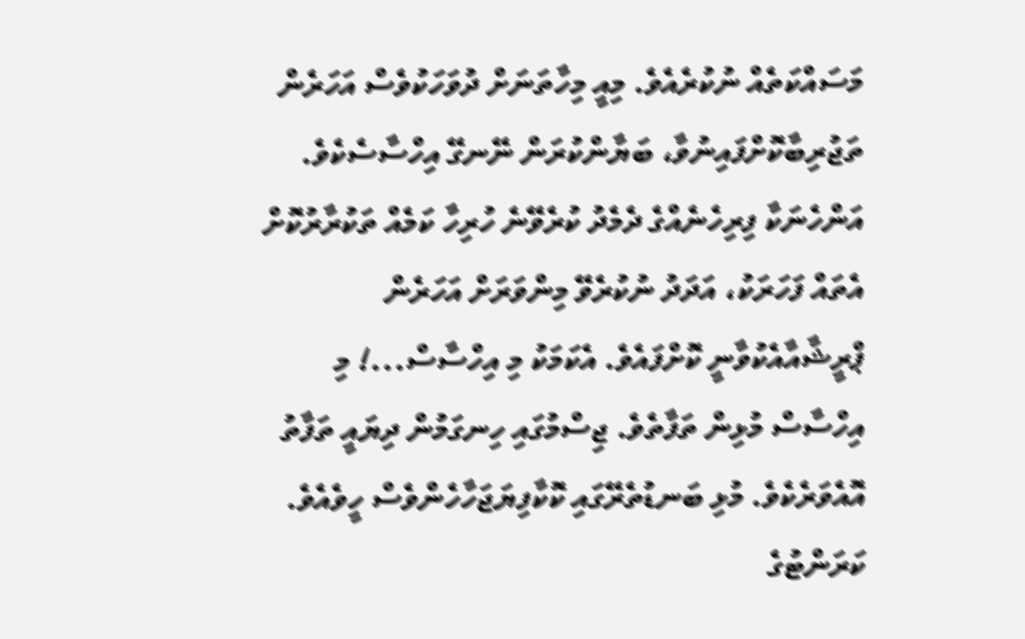މަސައްކަތެއް ނުކުރެއެވެ. މިއީ މިހާތަނަށް ދުވަހަކުވެސް އަހަރެން ތަޖުރިބާކޮށްފައިނުވާ، ބަޔާންކުރަން ނޭނގޭ އިހްސާސެކެވެ. އަންހެނަކާ ފިރިހެނެއްގެ ދެމެދު ކުރެވޭނެ ހުރިހާ ކަމެއް ތަކުރާރުކޮށް އެތައް ފަހަރަކު، އަދަދު ނުކުރެވޭ މިންވަރަށް އަހަރެން ޕްރީޝާއާއެކުވާނީ ކޮށްފައެވެ. އެކަމަކު މި އިހްސާސް...! މި އިހްސާސް މުޅިން ތަފާތެވެ. ޖިސްމުގައި ހިނގަމުން ދިޔައީ ތަފާތު އޮއެވަރެކެވެ. މުޅި ބަނޑުތެރޭގައި ކޮކާފިޔަޖަހާހެންވެސް ހީވެއެވެ. ކަރަންޓުގެ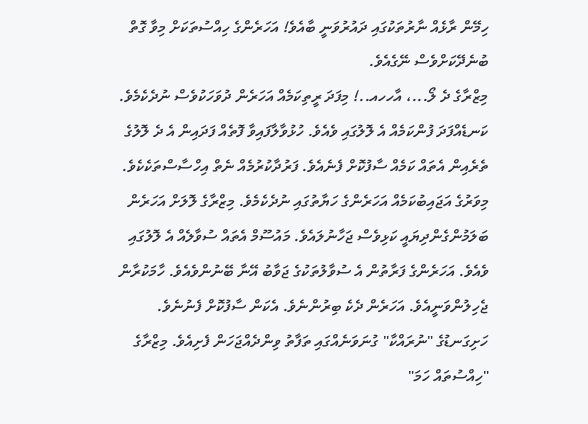ހިމޭން ރާޅެއް ނާރުތަކުގައި ދައުރުވަނީ ބާއެވެ! އަހަރެންގެ ހިއްސުތަކަށް މިވާ ގޮތް ބުނެދޭކަށްވެސް ނޭގެއެވެ.
މިޒްރާގެ ދެ ލޯ...، އާހހއ..! މިފަދަ ރީތިކަމެއް އަހަރެން ދުވަހަކުވެސް ނުދެކެމެވެ. ކަނޑެއްފަދަ ފުންކަމެއް އެ ލޮލުގައި ވެއެވެ. ހުޅުވާލާފައިވާ ފޮތެއް ފަދައިން އެ ދެ ލޮލުގެ ތެރެއިން އެތައް ކަމެއް ސާފުކޮށް ފެނެއެވެ. ފަރުދާކުރުމެއް ނެތް އިހްސާސްތަކެކެވެ. މިވަރުގެ އަޖައިބުކަމެއް އަހަރެންގެ ހަޔާތުގައި ނުދެކެމެވެ. މިޒްރާގެ ލޮލަށް އަހަރެން ބަލަމުންގެންދިޔައީ ކަޅިވެސް ޖަހާނުލައެވެ. މައުސޫމް އެތައް ސުވާލެއް އެ ލޮލުގައި ވެއެވެ. އަހަރެންގެ ފަރާތުން އެ ސުވާލުތަކުގެ ޖަވާބު އޭނާ ބޭނުންވެއެވެ. ހާމަކުރާން ޖެހިލުންވަނީއެވެ. އަހަރެން ދެކެ ބިރުންނެވެ. އެކަން ސާފުކޮށް ފެނުނެވެ.
ހަށިގަނޑުގެ "ނުރައްކާ" ގުނަވަނެއްގައި ތަފާތު ވިންދެއްޖަހަން ފެށިއެވެ. މިޒްރާގެ "ހިއްސުތައް ހަމަ"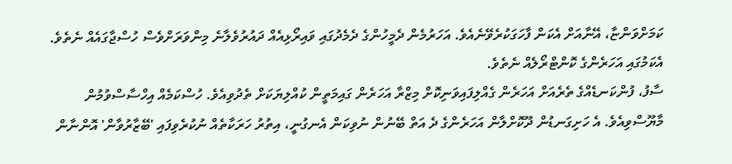ކަމަށްވަންޏާ، އޭނާއަށް އެކަން ފާހަގަކުރެވޭނެއެވެ. އަހަރުމެން ދެމީހުންގެ ދެމެދުގައި ވައިރޯޅިއެއް ދައުރުވެލާނެ މިންވަރަށްވެސް ހުސްޖާގައެއް ނެތެވެ. އެކަމުގައި އަހަރެންގެ ކޮންޓްރޯލެއް ނެތެވެ.
ސާފު، ފުންކަނޑެއްގެ ތެރެއަށް އަހަރެން ގެއްލިފައިވަނިކޮށް މިޒްރާ އަހަރެން ގައިމަތީން ކުއްލިޔަކަށް ތެދުވިއެވެ. ހުސްކަމެއް އިހްސާސްވުމުން މާޔޫސްވިއެވެ. އެ ހަށިގަނޑުން ދޫކޮށްލާން އަހަރެންގެ ދެ އަތް ބޭނުން ނުވިކަން އެނގުނީ، އިތުރު ހަރަކާތެއް ނުކުރެވިފައި 'ބޭޒާރުވާން' އޮންނާން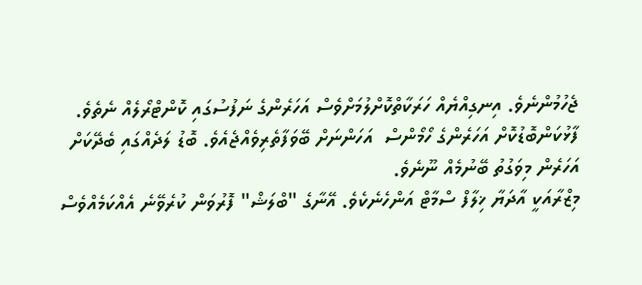ޖެހުމުންނެވެ. އިނގިއްޔެއް ހަރަކާތްކޮށްލުމަށްވެސް އަހަރެންގެ ނަފުސުގައި ކޮންޓްރޯލެއް ނެތެވެ. ފާޅުކަންބޮޑުކޮށް އަހަރެންގެ ހޯމޯންސް  އަހަންނަށް ބޭވަފާތެރިވެއްޖެއެވެ. ބޮޑު ލަދެއްގައި ބެދޭކަށް އަހަރެން މިވަގުތު ބޭނުމެއް ނޫނެވެ.
މިޒްރާއަކީ އާދަޔާ ޚިލާފް ސްމާޓް އަންހެނެކެވެ. އޭނާގެ "ބްލަޝް" ފޮރުވަން ކުރެވޭނެ އެއްކަމެއްވެސް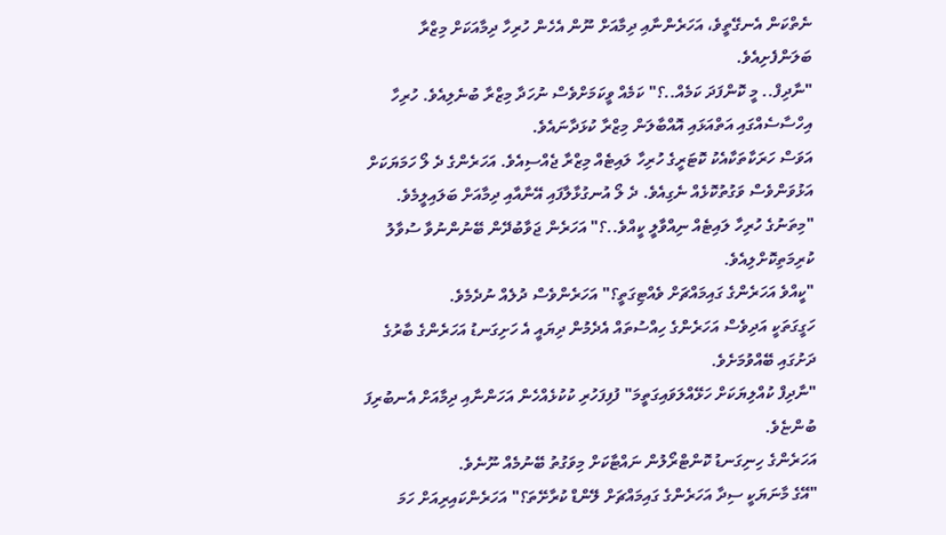ނެތްކަން އެނގޭތީވެ، އަހަރެންނާއި ދިމާއަށް ނޫން އެހެން ހުރިހާ ދިމާއަކަށް މިޒްރާ ބަލަންފެށިއެވެ.
"ނާދިފް.. މީ ކޮންފަދަ ކަމެއް..؟" ކަމެއް ވީކަމަށްވެސް ނުހަދާ މިޒްރާ ބުނެލިއެވެ. ހުރިހާ އިހްސާސެއްގައި އަތްއަޅައި އޮއްބާލަން މިޒްރާ ކުޅަދާނައެވެ.
އަވަސް ހަރަކާތަކާއެކު ކޮޓަރީގެ ހުރިހާ ލައިޓެއް މިޒްރާ ޖެއްސިއެވެ. އަހަރެންގެ ދެ ލޯ ހަމަޔަކަށް އަޅުވަންވެސް ވަގުތުކޮޅެއް ނެގިއެވެ. ދެ ލޯ އުނގުޅާލާފައި އޭނާއާއި ދިމާއަށް ބަލައިލީމެވެ.
"މިތަނުގެ ހުރިހާ ލައިޓެއް ނިއްވާލީ ކީއްވެ..؟" އަހަރެން ޖަވާބުދޭން ބޭނުންނުވާ ސުވާލު ކުރިމަތިކޮށްލިއެވެ.
"ކީއްވެ އަހަރެންގެ ގައިމައްޗަށް ވެއްޓިގަތީ؟" އަހަރެންވެސް ދުލެއް ނުދެމެވެ.
ހަގީގަތަކީ އަދިވެސް އަހަރެންގެ ހިއްސުތައް އެދެމުން ދިޔައީ އެ ހަށިގަނޑު އަހަރެންގެ ބާރުގެ ދަށުގައި ބޭއްވުމަށެވެ.
"ނާދިފް ކުއްލިޔަކަށް ހަޅޭއްލަވައިގަތީމަ" ފުފިފަހުރި ކުކުޅެއްހެން އަހަންނާއި ދިމާއަށް އެނބުރިފަ ބުންޏެވެ.
އަހަރެންގެ ހިނިގަނޑު ކޮންޓްރޯލުން ނައްޓާކަށް މިވަގުތު ބޭނުމެއް ނޫނެވެ.
"އޭގެ މާނަޔަކީ ސިދާ އަހަރެންގެ ގައިމައްޗަށް ލޭންޑް ކުރާށޭތަ؟" އަހަރެންކައިރިއަށް ހަމަ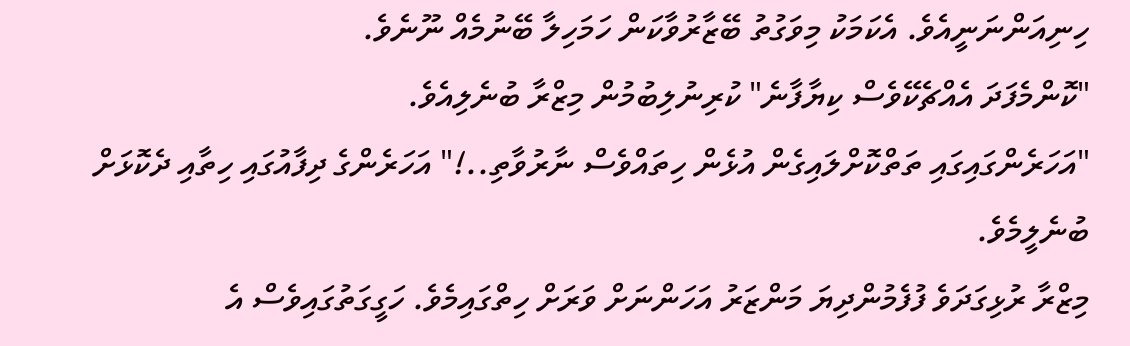ހިނިއަންނަނީއެވެ. އެކަމަކު މިވަގުތު ބޭޒާރުވާކަން ހަމަހިލާ ބޭނުމެއް ނޫނެވެ.
"ކޮންމެފަދަ އެއްޗެކޭވެސް ކިޔާފާނެ" ކުރިނުލިބުމުން މިޒްރާ ބުނެލިއެވެ.
"އަހަރެންގައިގައި ތަތްކޮށްލައިގެން އުޅެން ހިތައްވެސް ނާރުވާތި..!" އަހަރެންގެ ދިފާއުގައި ހިތާއި ދެކޮޅަށް ބުނެލީމެވެ.
މިޒްރާ ރުޅިގަދަވެ ފުފެމުންދިޔަ މަންޒަރު އަހަންނަށް ވަރަށް ހިތްގައިމެވެ. ހަގީގަތުގައިވެސް އެ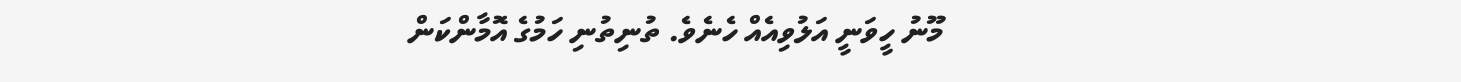މޫނު ހީވަނީ އަލުވިއެއް ހެނެވެ. ތުނިތުނި ހަމުގެ އޮމާންކަން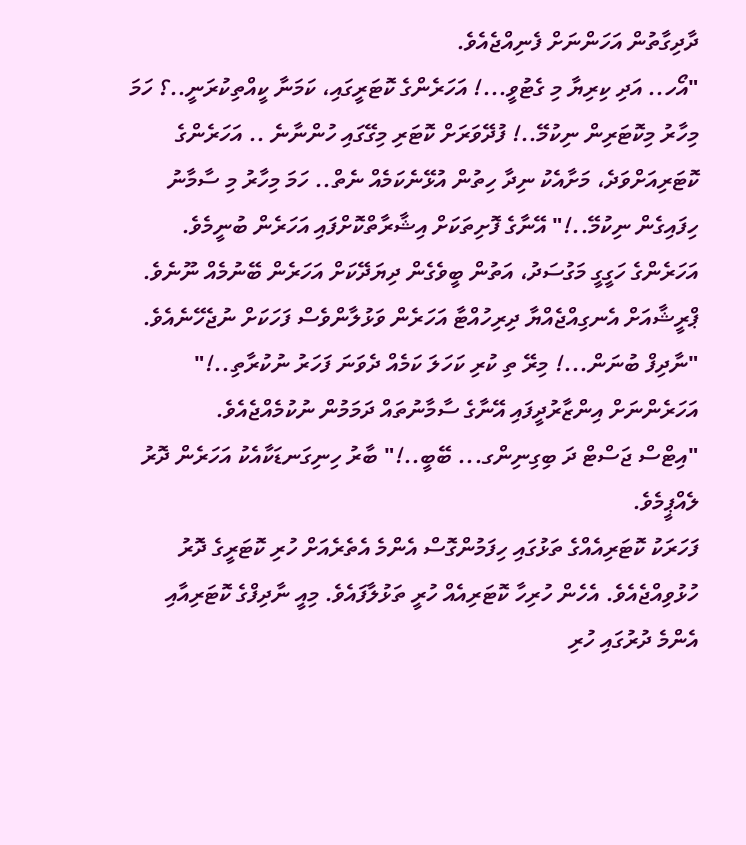ދާދިގާތުން އަހަންނަށް ފެނިއްޖެއެވެ.
"އޯހ.. އަދި ކިރިޔާ މި ގެޓުވީ...! އަހަރެންގެ ކޮޓަރީގައި، ކަމަނާ ކީއްތިކުރަނީ..؟ ހަމަ މިހާރު މިކޮޓަރިން ނިކުމޭ..! ފުދޭވަރަށް ކޮޓަރި މިގޭގައި ހުންނާނެ .. އަހަރެންގެ ކޮޓަރިއަށްވަދެ، މަށާއެކު ނިދާ ހިތުން އުޅޭނެކަމެއް ނެތް.. ހަމަ މިހާރު މި ސާމާނު ހިފައިގެން ނިކުމޭ..!" އޭނާގެ ފޮށިތަކަށް އިޝާރާތްކޮށްފައި އަހަރެން ބުނީމެވެ.
އަހަރެންގެ ހަގީގީ މަގުސަދު، އަތުން ބީވެގެން ދިޔަދޭކަށް އަހަރެން ބޭނުމެއް ނޫނެވެ. ޕްރީޝާއަށް އެނގިއްޖެއްޔާ ދިރިހުއްޓާ އަހަރެން ވަޅުލާންވެސް ފަހަކަށް ނުޖެހޭނެއެވެ.
"ނާދިފް ބުނަން...! މިރޭ ތި ކުރި ކަހަލަ ކަމެއް ދެވަނަ ފަހަރު ނުކުރާތި..!" އަހަރެންނަށް އިންޒާރުދީފައި އޭނާގެ ސާމާނުތައް ދަމަމުން ނުކުމެއްޖެއެވެ.
"އިޓްސް ޖަސްޓް ދަ ބިގިނިންގ... ބޭބީ..!" ބާރު ހިނިގަނޑަކާއެކު އަހަރެން ދޮރު ލެއްޕީމެވެ.
ފަހަރަކު ކޮޓަރިއެއްގެ ތަޅުގައި ހިފަމުންގޮސް އެންމެ އެތެރެއަށް ހުރި ކޮޓަރީގެ ދޮރު ހުޅުވިއްޖެއެވެ. އެހެން ހުރިހާ ކޮޓަރިއެއް ހުރީ ތަޅުލާފައެވެ. މިއީ ނާދިފްގެ ކޮޓަރިއާއި އެންމެ ދުރުގައި ހުރި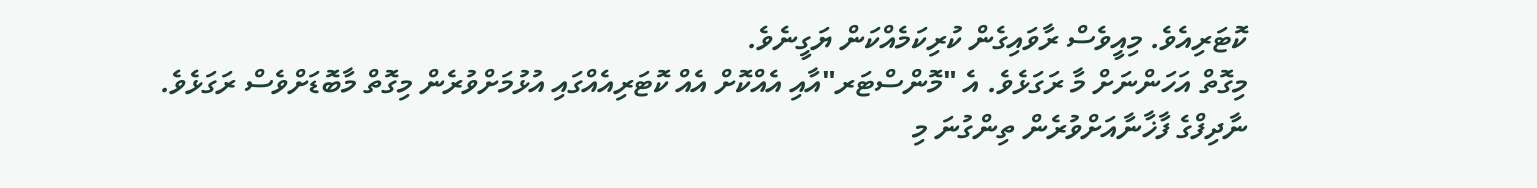ކޮޓަރިއެވެ. މިއީވެސް ރާވައިގެން ކުރިކަމެއްކަން ޔަގީނެވެ.
މިގޮތް އަހަންނަށް މާ ރަގަޅެވެ. އެ "މޮންސްޓަރ"އާއި އެއްކޮށް އެއް ކޮޓަރިއެއްގައި އުޅުމަށްވުރެން މިގޮތް މާބޮޑަށްވެސް ރަގަޅެވެ.
ނާދިފްގެ ފާޚާނާއަށްވުރެން ތިންގުނަ މި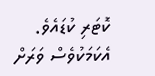ކޮޓަރި ކުޑައެވެ. އެކަމަކުވެސް ވަރަށް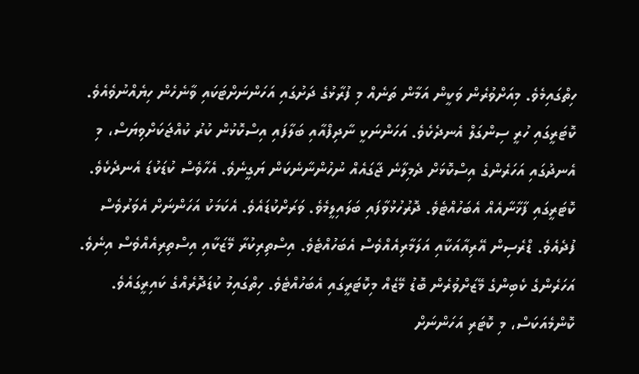ހިތްގައިމެވެ. މިއަށްވުރެން ވަކީން އަމާން ތަނެއް މި ފުރާޅުގެ ދަށުގައި އަހަންނަށްޓަކައި ވާނެހެން ހިޔެއްނުވެއެވެ. ކޮޓަރީގައި ހުރީ ސިންގަލް އެނދެކެވެ. އަހަންނަކީ ނާދިފްއާއި ބަލާފައި އިސްކޮޅުން ކުރު ކުއްޖަކަށްވިޔަސް، މި އެނދުގައި އަހަރެންގެ އިސްކޮޅަށް ދެމިލާނެ ޖާގައެއް ނުހުންނާނެކަން ޔަގީނެވެ. އެހާވެސް ކުޑަކުޑަ އެނދެކެވެ. ކޮޓަރީގައި ފާޚާނާއެއް އެބަހުއްޓެވެ. ދޮރުހުޅުވާފައި ބަލައިލީމެވެ. ވަރަށްކުޑައެވެ. އެކަމަކު އަހަންނަށް އެވަރުވެސް ފުދެއެވެ. ޑްރެސިން އޭރިއާއަކާއި އަލަމާރިއެއްވެސް އެބަހުއްޓެވެ. އިސްތިރިކުރާ މޭޒަކާއި އިސްތިރިއެއްވެސް އިނެވެ. އަހަރެންގެ ކެބިންގެ މޭޒަށްވުރެން ބޮޑު މޭޒެއް މިކޮޓަރީގައި އެބަހުއްޓެވެ. ހިތްގައިމު ކުޑަދޮރެއްގެ ކައިރީގައެވެ.
ކޮންމެއަކަސް، މި ކޮޓަރި އަހަންނަށް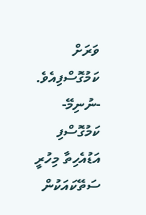ވަރަށް ކަމުގޮސްފިއެވެ.
-ނުނިމޭ-
ކަމުގޮސްފި
އަޑުއެހިތާ މިހުރީ
ސަތޭކައަކުން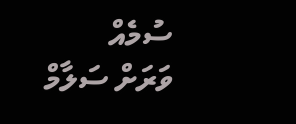ސުމެއް
ވަރަށް ސަލާމް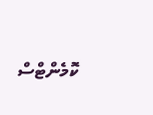ކޮމެންޓްސް